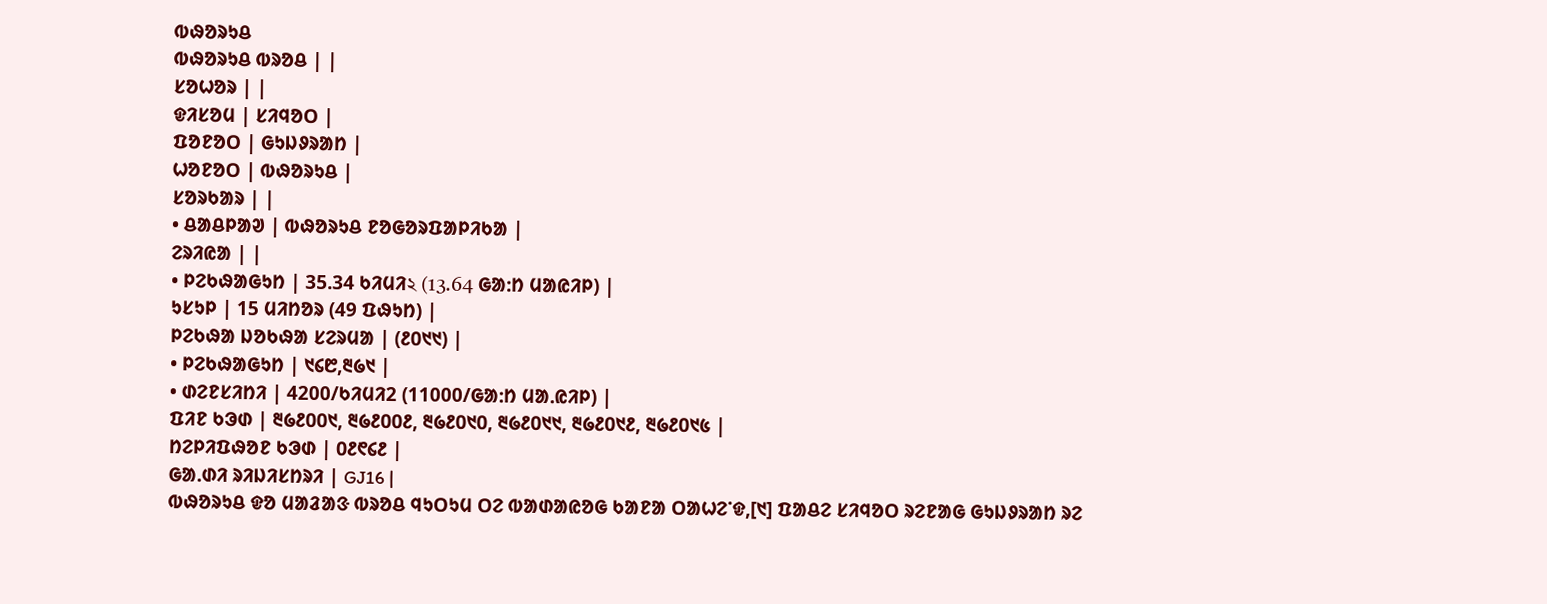ᱵᱷᱚᱨᱩᱪ
ᱵᱷᱚᱨᱩᱪ ᱵᱨᱚᱪ | |
ᱥᱚᱦᱚᱨ | |
ᱫᱤᱥᱚᱢ | ᱥᱤᱧᱚᱛ |
ᱯᱚᱱᱚᱛ | ᱜᱩᱡᱽᱨᱟᱴ |
ᱦᱚᱱᱚᱛ | ᱵᱷᱚᱨᱩᱪ |
ᱥᱚᱨᱠᱟᱨ | |
• ᱪᱟᱪᱞᱟᱣ | ᱵᱷᱚᱨᱩᱪ ᱱᱚᱜᱚᱨᱯᱟᱞᱤᱠᱟ |
ᱮᱨᱤᱭᱟ | |
• ᱞᱮᱠᱷᱟᱜᱩᱴ | 35.34 ᱠᱤᱢᱤ২ (13.64 ᱜᱟᱺᱴ ᱢᱟᱭᱤᱞ) |
ᱩᱥᱩᱞ | 15 ᱢᱤᱴᱚᱨ (49 ᱯᱷᱩᱴ) |
ᱞᱮᱠᱷᱟ ᱡᱚᱠᱷᱟ ᱥᱮᱨᱢᱟ | (᱒᱐᱑᱑) |
• ᱞᱮᱠᱷᱟᱜᱩᱴ | ᱑᱔᱘,᱓᱙᱑ |
• ᱰᱮᱱᱥᱤᱴᱤ | 4200/ᱠᱤᱢᱤ2 (11000/ᱜᱟᱺᱴ ᱢᱟᱹᱭᱤᱞ) |
ᱯᱤᱱ ᱠᱳᱰ | ᱓᱙᱒᱐᱐᱑, ᱓᱙᱒᱐᱐᱒, ᱓᱙᱒᱐᱑᱐, ᱓᱙᱒᱐᱑᱑, ᱓᱙᱒᱐᱑᱒, ᱓᱙᱒᱐᱑᱕ |
ᱴᱮᱞᱤᱯᱷᱚᱱ ᱠᱳᱰ | ᱐᱒᱖᱔᱒ |
ᱜᱟᱹᱰᱤ ᱨᱤᱡᱤᱥᱴᱨᱤ | GJ16 |
ᱵᱷᱚᱨᱩᱪ ᱫᱚ ᱢᱟᱲᱟᱝ ᱵᱨᱚᱪ ᱧᱩᱛᱩᱢ ᱛᱮ ᱵᱟᱰᱟᱭᱚᱜ ᱠᱟᱱᱟ ᱛᱟᱦᱮᱸᱫ,[᱑] ᱯᱟᱪᱮ ᱥᱤᱧᱚᱛ ᱨᱮᱱᱟᱜ ᱜᱩᱡᱽᱨᱟᱴ ᱨᱮ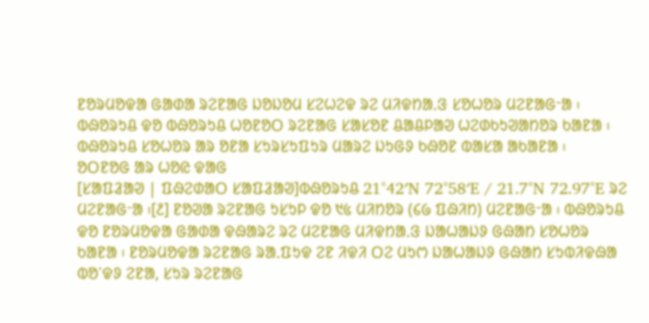ᱱᱚᱨᱢᱚᱫᱟ ᱜᱟᱰᱟ ᱨᱮᱱᱟᱜ ᱡᱚᱡᱚᱢ ᱥᱮᱦᱮᱫ ᱨᱮ ᱢᱤᱫᱴᱟᱹᱝ ᱥᱚᱦᱚᱨ ᱢᱮᱱᱟᱜᱼᱟ ᱾ ᱵᱷᱚᱨᱩᱪ ᱫᱚ ᱵᱷᱚᱨᱩᱪ ᱦᱚᱱᱚᱛ ᱨᱮᱱᱟᱜ ᱥᱟᱥᱚᱱ ᱪᱟᱪᱞᱟᱣ ᱦᱮᱰᱠᱩᱣᱟᱴᱚᱨ ᱠᱟᱱᱟ ᱾
ᱵᱷᱚᱨᱩᱪ ᱥᱚᱦᱚᱨ ᱟᱨ ᱚᱱᱟ ᱥᱩᱨᱥᱩᱯᱩᱨ ᱢᱟᱨᱮ ᱡᱩᱜᱽ ᱠᱷᱚᱱ ᱵᱟᱥᱟ ᱟᱠᱟᱱᱟ ᱾
ᱚᱛᱱᱚᱜ ᱟᱨ ᱦᱚᱭ ᱫᱟᱜ
[ᱥᱟᱯᱲᱟᱣ | ᱯᱷᱮᱰᱟᱛ ᱥᱟᱯᱲᱟᱣ]ᱵᱷᱚᱨᱩᱪ 21°42′N 72°58′E / 21.7°N 72.97°E ᱨᱮ ᱢᱮᱱᱟᱜᱼᱟ ᱾[᱒] ᱱᱚᱣᱟ ᱨᱮᱱᱟᱜ ᱩᱥᱩᱞ ᱫᱚ ᱑᱕ ᱢᱤᱴᱚᱨ (᱔᱙ ᱯᱷᱤᱴ) ᱢᱮᱱᱟᱜᱼᱟ ᱾ ᱵᱷᱚᱨᱩᱪ ᱫᱚ ᱱᱚᱨᱢᱚᱫᱟ ᱜᱟᱰᱟ ᱫᱷᱟᱨᱮ ᱨᱮ ᱢᱮᱱᱟᱜ ᱢᱤᱫᱴᱟᱹᱝ ᱡᱟᱦᱟᱡᱽ ᱜᱷᱟᱴ ᱥᱚᱦᱚᱨ ᱠᱟᱱᱟ ᱾ ᱱᱚᱨᱢᱚᱫᱟ ᱨᱮᱱᱟᱜ ᱨᱟᱹᱯᱩᱫ ᱮᱱ ᱤᱫᱤ ᱛᱮ ᱢᱩᱬ ᱡᱟᱦᱟᱡᱽ ᱜᱷᱟᱴ ᱥᱩᱵᱤᱫᱷᱟ ᱵᱚᱸᱫᱽ ᱮᱱᱟ, ᱥᱩᱨ ᱨᱮᱱᱟᱜ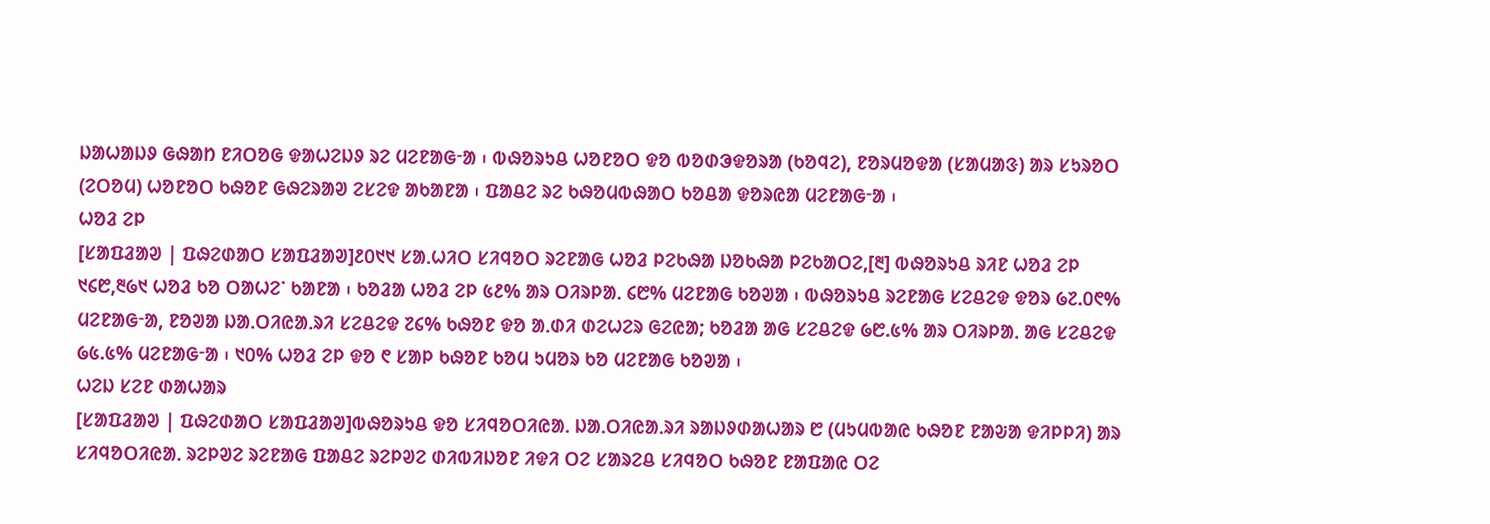ᱡᱟᱦᱟᱡᱽ ᱜᱷᱟᱴ ᱱᱤᱛᱚᱜ ᱫᱟᱦᱮᱡᱽ ᱨᱮ ᱢᱮᱱᱟᱜᱼᱟ ᱾ ᱵᱷᱚᱨᱩᱪ ᱦᱚᱱᱚᱛ ᱫᱚ ᱵᱚᱰᱳᱫᱚᱨᱟ (ᱠᱚᱧᱮ), ᱱᱚᱨᱢᱚᱫᱟ (ᱥᱟᱢᱟᱝ) ᱟᱨ ᱥᱩᱨᱚᱛ (ᱮᱛᱚᱢ) ᱦᱚᱱᱚᱛ ᱠᱷᱚᱱ ᱜᱷᱮᱨᱟᱣ ᱮᱥᱮᱫ ᱟᱠᱟᱱᱟ ᱾ ᱯᱟᱪᱮ ᱨᱮ ᱠᱷᱚᱢᱵᱷᱟᱛ ᱠᱚᱪᱟ ᱫᱚᱨᱭᱟ ᱢᱮᱱᱟᱜᱼᱟ ᱾
ᱦᱚᱲ ᱮᱞ
[ᱥᱟᱯᱲᱟᱣ | ᱯᱷᱮᱰᱟᱛ ᱥᱟᱯᱲᱟᱣ]᱒᱐᱑᱑ ᱥᱟᱹᱦᱤᱛ ᱥᱤᱧᱚᱛ ᱨᱮᱱᱟᱜ ᱦᱚᱲ ᱞᱮᱠᱷᱟ ᱡᱚᱠᱷᱟ ᱞᱮᱠᱟᱛᱮ,[᱓] ᱵᱷᱚᱨᱩᱪ ᱨᱤᱱ ᱦᱚᱲ ᱮᱞ ᱑᱔᱘,᱓᱙᱑ ᱦᱚᱲ ᱠᱚ ᱛᱟᱦᱮᱸ ᱠᱟᱱᱟ ᱾ ᱠᱚᱲᱟ ᱦᱚᱲ ᱮᱞ ᱕᱒% ᱟᱨ ᱛᱤᱨᱞᱟᱹ ᱔᱘% ᱢᱮᱱᱟᱜ ᱠᱚᱣᱟ ᱾ ᱵᱷᱚᱨᱩᱪ ᱨᱮᱱᱟᱜ ᱥᱮᱪᱮᱫ ᱫᱚᱨ ᱙᱗.᱐᱖% ᱢᱮᱱᱟᱜᱼᱟ, ᱱᱚᱣᱟ ᱡᱟᱹᱛᱤᱭᱟᱹᱨᱤ ᱥᱮᱪᱮᱫ ᱗᱔% ᱠᱷᱚᱱ ᱫᱚ ᱟᱹᱰᱤ ᱰᱮᱦᱮᱨ ᱜᱮᱭᱟ; ᱠᱚᱲᱟ ᱟᱜ ᱥᱮᱪᱮᱫ ᱙᱘.᱕% ᱟᱨ ᱛᱤᱨᱞᱟᱹ ᱟᱜ ᱥᱮᱪᱮᱫ ᱙᱕.᱕% ᱢᱮᱱᱟᱜᱼᱟ ᱾ ᱑᱐% ᱦᱚᱲ ᱮᱞ ᱫᱚ ᱖ ᱥᱟᱞ ᱠᱷᱚᱱ ᱠᱚᱢ ᱩᱢᱚᱨ ᱠᱚ ᱢᱮᱱᱟᱜ ᱠᱚᱣᱟ ᱾
ᱦᱮᱡ ᱥᱮᱱ ᱰᱟᱦᱟᱨ
[ᱥᱟᱯᱲᱟᱣ | ᱯᱷᱮᱰᱟᱛ ᱥᱟᱯᱲᱟᱣ]ᱵᱷᱚᱨᱩᱪ ᱫᱚ ᱥᱤᱧᱚᱛᱤᱭᱟᱹ ᱡᱟᱹᱛᱤᱭᱟᱹᱨᱤ ᱨᱟᱡᱽᱰᱟᱦᱟᱨ ᱘ (ᱢᱩᱢᱵᱟᱭ ᱠᱷᱚᱱ ᱱᱟᱶᱟ ᱫᱤᱞᱞᱤ) ᱟᱨ ᱥᱤᱧᱚᱛᱤᱭᱟᱹ ᱨᱮᱞᱣᱮ ᱨᱮᱱᱟᱜ ᱯᱟᱪᱮ ᱨᱮᱞᱣᱮ ᱰᱤᱵᱤᱡᱚᱱ ᱤᱫᱤ ᱛᱮ ᱥᱟᱨᱮᱪ ᱥᱤᱧᱚᱛ ᱠᱷᱚᱱ ᱱᱟᱯᱟᱭ ᱛᱮ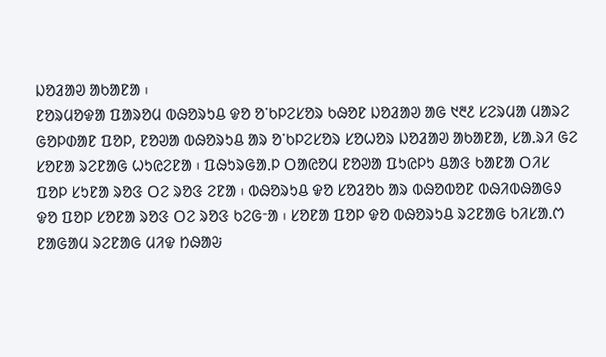ᱡᱚᱲᱟᱣ ᱟᱠᱟᱱᱟ ᱾
ᱱᱚᱨᱢᱚᱫᱟ ᱯᱟᱨᱚᱢ ᱵᱷᱚᱨᱩᱪ ᱫᱚ ᱚᱸᱠᱞᱮᱥᱚᱨ ᱠᱷᱚᱱ ᱡᱚᱲᱟᱣ ᱟᱜ ᱑᱓᱒ ᱥᱮᱨᱢᱟ ᱢᱟᱨᱮ ᱜᱚᱞᱰᱟᱱ ᱯᱚᱞ, ᱱᱚᱣᱟ ᱵᱷᱚᱨᱩᱪ ᱟᱨ ᱚᱸᱠᱞᱮᱥᱚᱨ ᱥᱚᱦᱚᱨ ᱡᱚᱲᱟᱣ ᱟᱠᱟᱱᱟ, ᱥᱟᱹᱨᱤ ᱜᱮ ᱥᱚᱱᱟ ᱨᱮᱱᱟᱜ ᱦᱩᱭᱮᱱᱟ ᱾ ᱯᱷᱩᱨᱜᱟᱹᱞ ᱛᱟᱭᱚᱢ ᱱᱚᱣᱟ ᱯᱩᱭᱞᱩ ᱪᱟᱝ ᱠᱟᱱᱟ ᱛᱤᱥ ᱯᱚᱞ ᱥᱩᱱᱟ ᱨᱚᱝ ᱛᱮ ᱨᱚᱝ ᱮᱱᱟ ᱾ ᱵᱷᱚᱨᱩᱪ ᱫᱚ ᱥᱚᱲᱚᱠ ᱟᱨ ᱵᱷᱚᱵᱚᱱ ᱵᱷᱤᱵᱷᱟᱜᱽ ᱫᱚ ᱯᱚᱞ ᱥᱚᱱᱟ ᱨᱚᱝ ᱛᱮ ᱨᱚᱝ ᱠᱮᱜᱼᱟ ᱾ ᱥᱚᱱᱟ ᱯᱚᱞ ᱫᱚ ᱵᱷᱚᱨᱩᱪ ᱨᱮᱱᱟᱜ ᱠᱤᱥᱟᱹᱬ ᱱᱟᱜᱟᱢ ᱨᱮᱱᱟᱜ ᱢᱤᱫ ᱴᱷᱟᱶ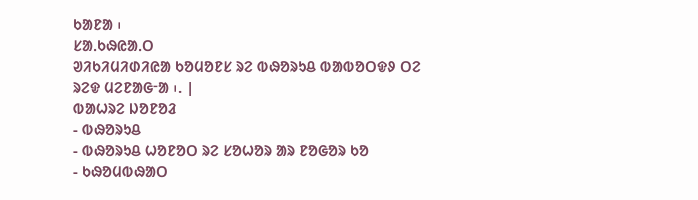ᱠᱟᱱᱟ ᱾
ᱥᱟᱹᱠᱷᱭᱟᱹᱛ
ᱣᱤᱠᱤᱢᱤᱰᱤᱭᱟ ᱠᱚᱢᱚᱱᱥ ᱨᱮ ᱵᱷᱚᱨᱩᱪ ᱵᱟᱵᱚᱛᱫᱽ ᱛᱮ ᱨᱮᱫ ᱢᱮᱱᱟᱜᱼᱟ ᱾. |
ᱵᱟᱦᱨᱮ ᱡᱚᱱᱚᱲ
- ᱵᱷᱚᱨᱩᱪ
- ᱵᱷᱚᱨᱩᱪ ᱦᱚᱱᱚᱛ ᱨᱮ ᱥᱚᱦᱚᱨ ᱟᱨ ᱱᱚᱜᱚᱨ ᱠᱚ
- ᱠᱷᱚᱢᱵᱷᱟᱛ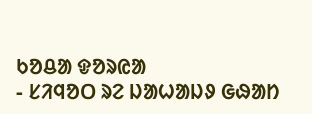ᱠᱚᱪᱟ ᱫᱚᱨᱭᱟ
- ᱥᱤᱧᱚᱛ ᱨᱮ ᱡᱟᱦᱟᱡᱽ ᱜᱷᱟᱴ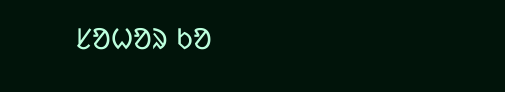ᱥᱚᱦᱚᱨ ᱠᱚ